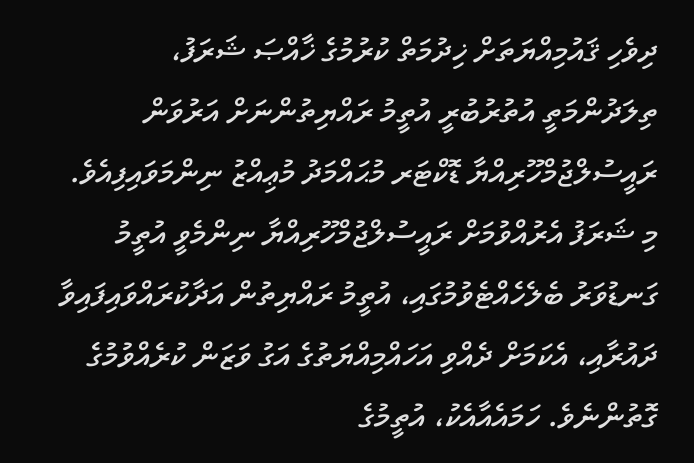ދިވެހި ޤައުމިއްޔަތަށް ޚިދުމަތް ކުރުމުގެ ޚާއްޞަ ޝަރަފު، ތިލަދުންމަތީ އުތުރުބުރީ އުތީމު ރައްޔިތުންނަށް އަރުވަން ރައީސުލްޖުމްހޫރިއްޔާ ޑޮކްޓަރ މުޙައްމަދު މުޢިއްޒު ނިންމަވައިފިއެވެ.
މި ޝަރަފު އެރުއްވުމަށް ރައީސުލްޖުމްހޫރިއްޔާ ނިންމެވީ އުތީމު ގަނޑުވަރު ބެލެހެއްޓެވުމުގައި، އުތީމު ރައްޔިތުން އަދާކުރައްވައިފައިވާ ދައުރާއި، އެކަމަށް ދެއްވި އަހައްމިއްޔަތުގެ އަގު ވަޒަން ކުރެއްވުމުގެ ގޮތުންނެވެ. ހަމައެއާއެކު، އުތީމުގެ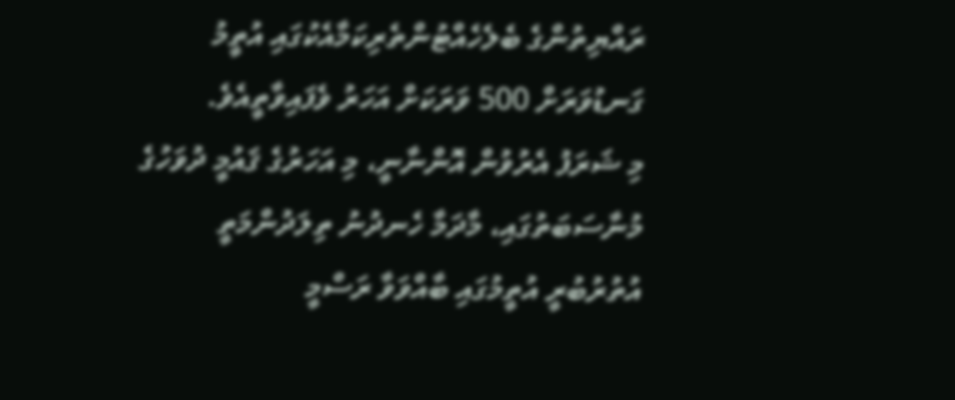ރައްޔިތުންގެ ބެލެހެއްޓުންތެރިކަމާއެކުގައި އުތީމު ގަނޑުވަރަށް 500 ވަރަކަށް އަހަރު ވެފައިވާތީއެވެ.
މި ޝަރަފު އެރުވުން އޮންނާނީ، މި އަހަރުގެ ޤައުމީ ދުވަހުގެ މުނާސަބަތުގައި، މާދަމާ ހެނދުނު ތިލަދުންމަތީ އުތުރުބުރީ އުތީމުގައި ބާއްވަވާ ރަސްމީ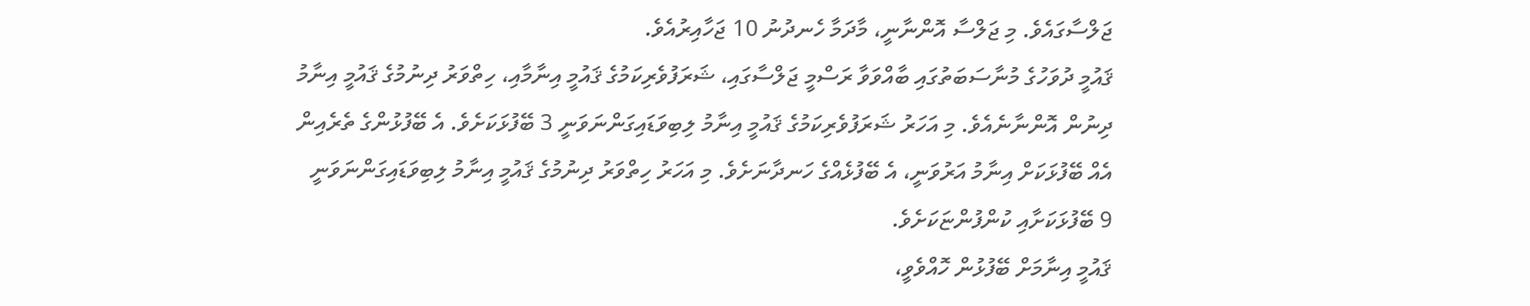ޖަލްސާގައެވެ. މި ޖަލްސާ އޮންނާނީ، މާދަމާ ހެނދުނު 10 ޖަހާއިރުއެވެ.
ޤައުމީ ދުވަހުގެ މުނާސަބަތުގައި ބާއްވަވާ ރަސްމީ ޖަލްސާގައި، ޝަރަފުވެރިކަމުގެ ޤައުމީ އިނާމާއި، ހިތްވަރު ދިނުމުގެ ޤައުމީ އިނާމު ދިނުން އޮންނާނެއެވެ. މި އަހަރު ޝަރަފުވެރިކަމުގެ ޤައުމީ އިނާމު ލިބިވަޑައިގަންނަވަނީ 3 ބޭފުޅަކަށެވެ. އެ ބޭފުޅުންގެ ތެރެއިން އެއް ބޭފުޅަކަށް އިނާމު އަރުވަނީ، އެ ބޭފުޅެއްގެ ހަނދާނަށެވެ. މި އަހަރު ހިތްވަރު ދިނުމުގެ ޤައުމީ އިނާމު ލިބިވަޑައިގަންނަވަނީ 9 ބޭފުޅަކަށާއި ކުންފުންޏަކަށެވެ.
ޤައުމީ އިނާމަށް ބޭފުޅުން ހޮއްވެވީ،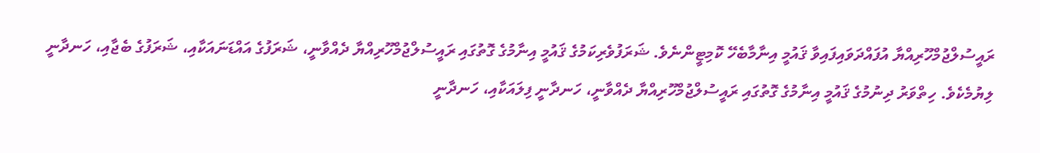ރައީސުލްޖުމްހޫރިއްޔާ އުފައްދަވައިފައިވާ ޤައުމީ އިނާމާބެހޭ ކޮމިޓީންނެވެ. ޝަރަފުވެރިކަމުގެ ޤައުމީ އިނާމުގެ ގޮތުގައި ރައީސުލްޖުމްހޫރިއްޔާ ދެއްވާނީ، ޝަރަފުގެ އައްޑަނައަކާއި، ޝަރަފުގެ ބެޖާއި، ހަނދާނީ ލިޔުމެކެވެ. ހިތްވަރު ދިނުމުގެ ޤައުމީ އިނާމުގެ ގޮތުގައި ރައީސުލްޖުމްހޫރިއްޔާ ދެއްވާނީ، ހަނދާނީ ފިލައަކާއި، ހަނދާނީ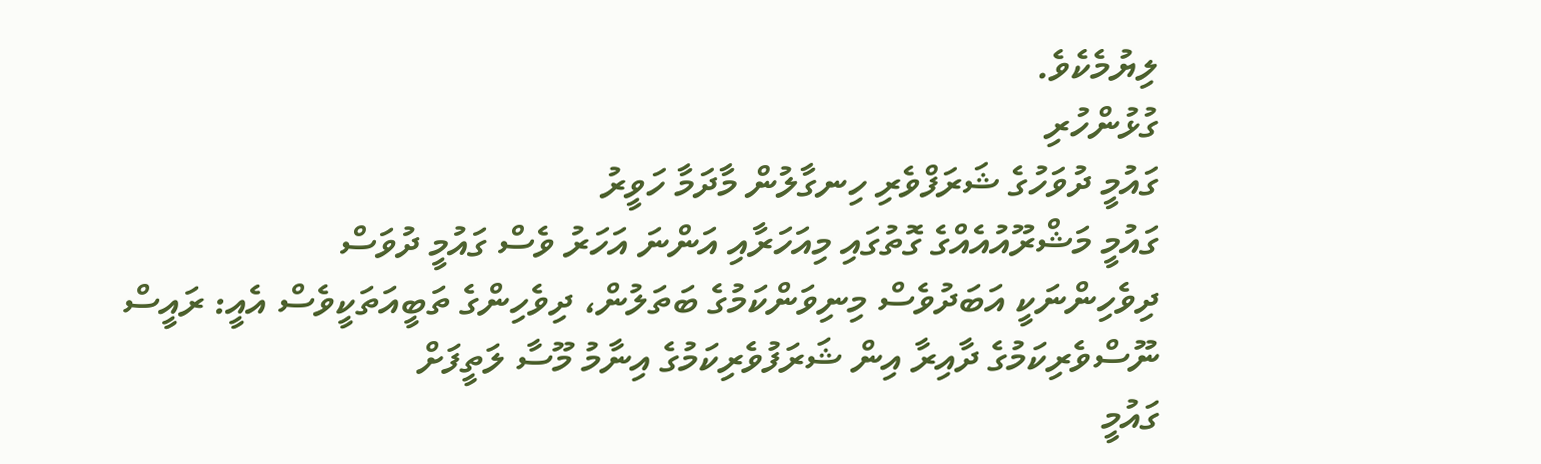ލިޔުމެކެވެ.
ގުޅުންހުރި
ގައުމީ ދުވަހުގެ ޝަރަފްވެރި ހިނގާލުން މާދަމާ ހަވީރު
ގައުމީ މަޝްރޫއުއެއްގެ ގޮތުގައި މިއަހަރާއި އަންނަ އަހަރު ވެސް ގައުމީ ދުވަސް
ދިވެހިންނަކީ އަބަދުވެސް މިނިވަންކަމުގެ ބަތަލުން، ދިވެހިންގެ ތަބީއަތަކީވެސް އެއީ: ރައީސް
ނޫސްވެރިކަމުގެ ދާއިރާ އިން ޝަރަފުވެރިކަމުގެ އިނާމު މޫސާ ލަތީފަށް
ގައުމީ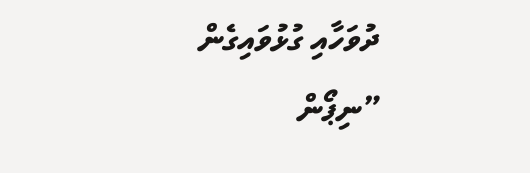ދުވަހާއި ގުޅުވައިގެން ”ނިޕޯން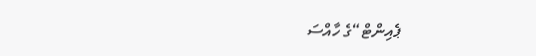ޕެއިންޓް“ގެ ހާއްސަ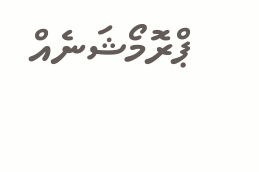ޕްރޮމޯޝަނެއް